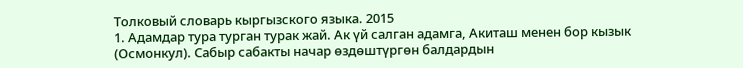Толковый словарь кыргызского языка. 2015
1. Адамдар тура турган турак жай. Ак үй салган адамга, Акиташ менен бор кызык (Осмонкул). Сабыр сабакты начар өздөштүргөн балдардын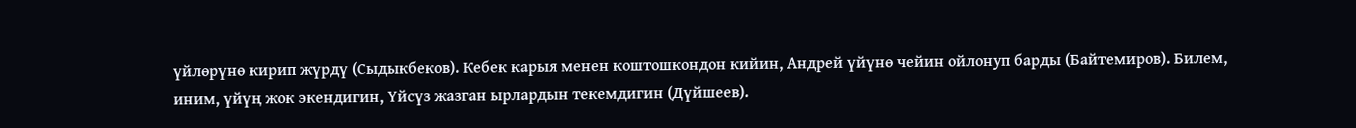үйлөрүнө кирип жүрдү (Сыдыкбеков). Кебек карыя менен коштошкондон кийин, Андрей үйүнө чейин ойлонуп барды (Байтемиров). Билем, иним, үйүң жок экендигин, Үйсүз жазган ырлардын текемдигин (Дүйшеев).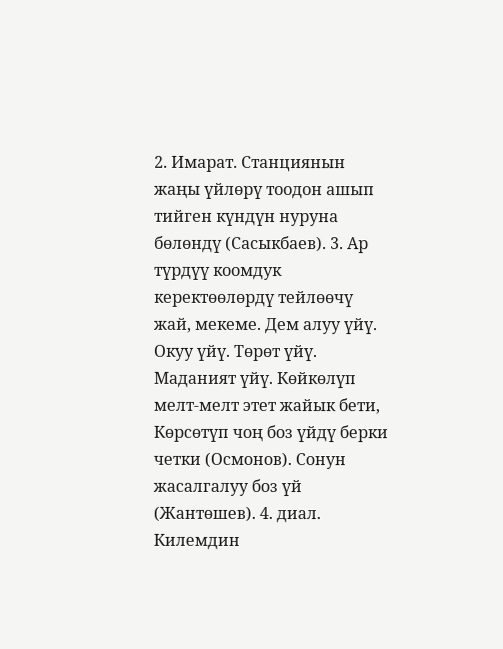2. Имарат. Станциянын жаңы үйлөрү тоодон ашып тийген күндүн нуруна бөлөндү (Сасыкбаев). 3. Ар түрдүү коомдук керектөөлөрдү тейлөөчү жай, мекеме. Дем алуу үйү. Окуу үйү. Төрөт үйү. Маданият үйү. Көйкөлүп мелт-мелт этет жайык бети, Көрсөтүп чоң боз үйдү берки четки (Осмонов). Сонун жасалгалуу боз үй (Жантөшев). 4. диал. Килемдин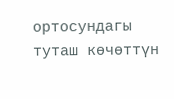ортосундагы туташ көчөттүн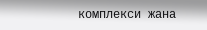комплекси жана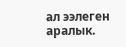ал ээлеген аралык.